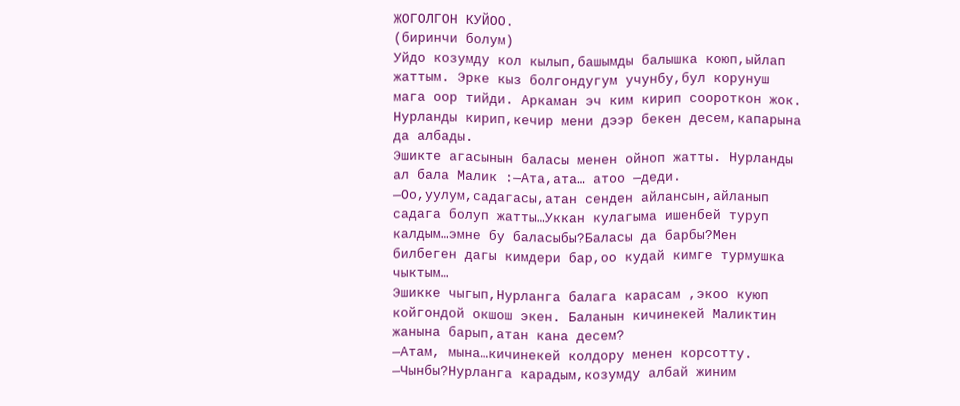ЖОГОЛГОН КУЙОО.
(биринчи болум)
Уйдо козумду кол кылып,башымды балышка коюп,ыйлап жаттым. Эрке кыз болгондугум учунбу,бул корунуш мага оор тийди. Аркаман эч ким кирип соороткон жок. Нурланды кирип,кечир мени дээр бекен десем,капарына да албады.
Эшикте агасынын баласы менен ойноп жатты. Нурланды ал бала Малик :—Ата,ата… атоо —деди.
—Оо,уулум,садагасы,атан сенден айлансын,айланып садага болуп жатты…Уккан кулагыма ишенбей туруп калдым…эмне бу баласыбы?Баласы да барбы?Мен билбеген дагы кимдери бар,оо кудай кимге турмушка чыктым…
Эшикке чыгып,Нурланга балага карасам ,экоо куюп койгондой окшош экен. Баланын кичинекей Маликтин жанына барып,атан кана десем?
—Атам, мына…кичинекей колдору менен корсотту.
—Чынбы?Нурланга карадым,козумду албай жиним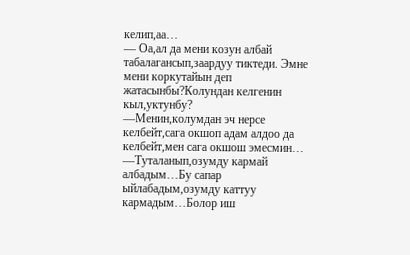келип,аа…
— Оа,ал да мени козун албай табалагансып,заардуу тиктеди. Эмне мени коркутайын деп жатасынбы?Колундан келгенин кыл,уктунбу?
—Менин,колумдан эч нерсе келбейт,сага окшоп адам алдоо да келбейт,мен сага окшош эмесмин…
—Туталанып,озумду кармай албадым…Бу сапар ыйлабадым,озумду каттуу кармадым…Болор иш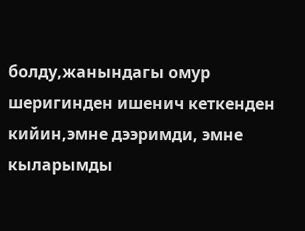болду,жанындагы омур шеригинден ишенич кеткенден кийин,эмне дээримди, эмне кыларымды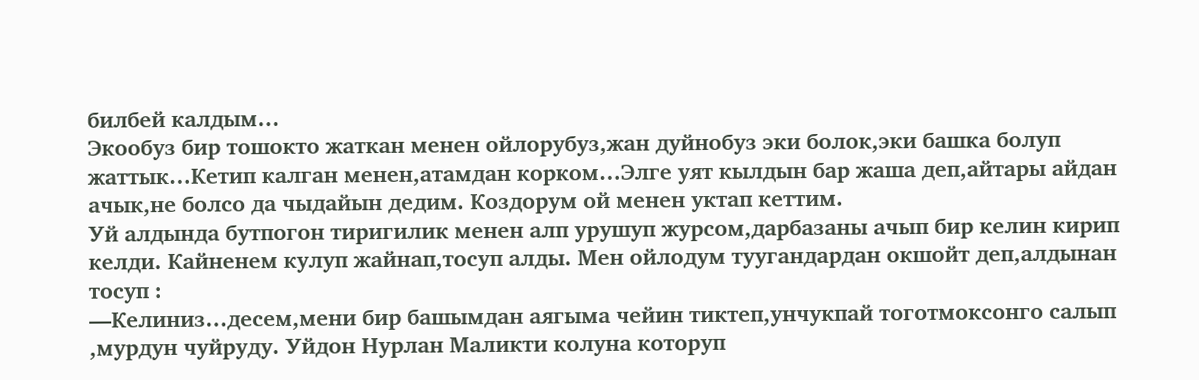билбей калдым…
Экообуз бир тошокто жаткан менен ойлорубуз,жан дуйнобуз эки болок,эки башка болуп жаттык…Кетип калган менен,атамдан корком…Элге уят кылдын бар жаша деп,айтары айдан ачык,не болсо да чыдайын дедим. Коздорум ой менен уктап кеттим.
Уй алдында бутпогон тиригилик менен алп урушуп журсом,дарбазаны ачып бир келин кирип келди. Кайненем кулуп жайнап,тосуп алды. Мен ойлодум туугандардан окшойт деп,алдынан тосуп :
—Келиниз…десем,мени бир башымдан аягыма чейин тиктеп,унчукпай тоготмоксонго салып ,мурдун чуйруду. Уйдон Нурлан Маликти колуна которуп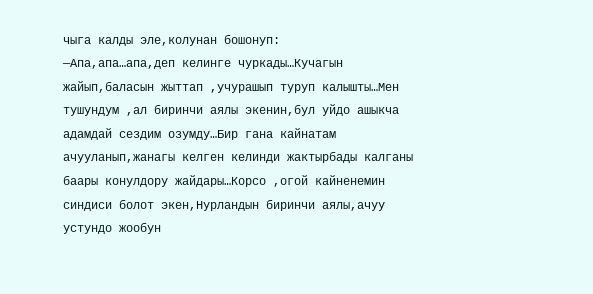чыга калды эле,колунан бошонуп:
—Апа,апа…апа,деп келинге чуркады…Кучагын жайып,баласын жыттап ,учурашып туруп калышты…Мен тушундум ,ал биринчи аялы экенин,бул уйдо ашыкча адамдай сездим озумду…Бир гана кайнатам ачууланып,жанагы келген келинди жактырбады калганы баары конулдору жайдары…Корсо ,огой кайненемин синдиси болот экен,Нурландын биринчи аялы,ачуу устундо жообун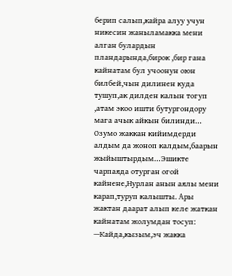берип салып,кайра алуу учун никесин жаныламакка мени алган булардын пландарында,бирок ,бир гана кайнатам бул учоонун оюн билбей,чын дилинен куда тушуп,ак дилден калын тогуп ,атам экоо ишти бутургондору мага ачык айкын билинди…
Озумо жаккан кийимдерди алдым да жоноп калдым,баарын жыйыштырдым…Эшикте чарпаяда отурган огой кайнене,Нурлан анын аялы мени карап,туруп калышты. Ары жактан даарат алып келе жаткан кайнатам жолумдан тосуп: —Кайда,кызым,эч жакка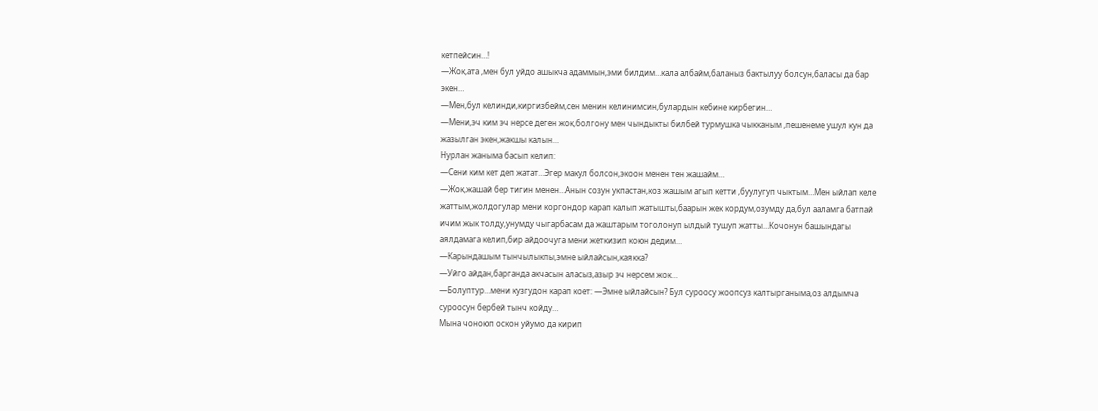кетпейсин…!
—Жок,ата ,мен бул уйдо ашыкча адаммын,эми билдим…кала албайм,баланыз бактылуу болсун,баласы да бар экен…
—Мен,бул келинди,киргизбейм,сен менин келинимсин,булардын кебине кирбегин…
—Мени,эч ким эч нерсе деген жок,болгону мен чындыкты билбей турмушка чыкканым ,пешенеме ушул кун да жазылган экен,жакшы калын…
Нурлан жаныма басып келип:
—Сени ким кет деп жатат…Эгер макул болсон,экоон менен тен жашайм…
—Жок,жашай бер тигин менен…Анын созун укпастан,коз жашым агып кетти ,буулугуп чыктым…Мен ыйлап келе жаттым,жолдогулар мени коргондор карап калып жатышты,баарын жек кордум,озумду да,бул ааламга батпай ичим жык толду,унумду чыгарбасам да жаштарым тоголонуп ылдый тушуп жатты…Кочонун башындагы аялдамага келип,бир айдоочуга мени жеткизип коюн дедим…
—Карындашым тынчылыкпы,эмне ыйлайсын,каякка?
—Уйго айдан,барганда акчасын аласыз,азыр эч нерсем жок…
—Болуптур…мени кузгудон карап коет: —Эмне ыйлайсын? Бул суроосу жоопсуз калтырганыма,оз алдымча суроосун бербей тынч койду…
Мына чоноюп оскон уйумо да кирип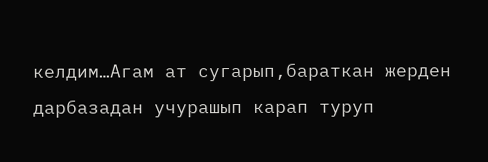келдим…Агам ат сугарып,бараткан жерден дарбазадан учурашып карап туруп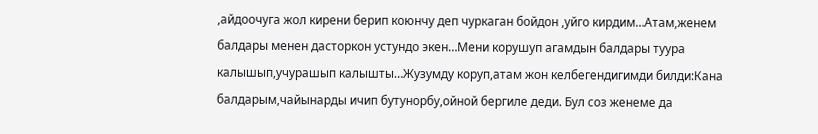,айдоочуга жол кирени берип коюнчу деп чуркаган бойдон ,уйго кирдим…Атам,женем балдары менен дасторкон устундо экен…Мени корушуп агамдын балдары туура калышып,учурашып калышты…Жузумду коруп,атам жон келбегендигимди билди:Кана балдарым,чайынарды ичип бутунорбу,ойной бергиле деди. Бул соз женеме да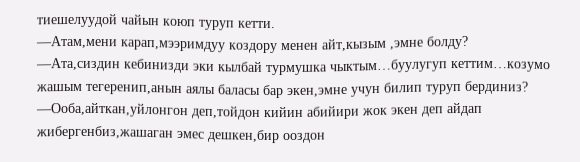тиешелуудой чайын коюп туруп кетти.
—Атам,мени карап,мээримдуу коздору менен айт,кызым ,эмне болду?
—Ата,сиздин кебинизди эки кылбай турмушка чыктым…буулугуп кеттим…козумо жашым тегеренип,анын аялы баласы бар экен,эмне учун билип туруп бердиниз?
—Ооба,айткан,уйлонгон деп,тойдон кийин абийири жок экен деп айдап жибергенбиз,жашаган эмес дешкен,бир ооздон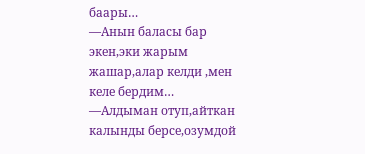баары…
—Анын баласы бар экен,эки жарым жашар,алар келди ,мен келе бердим…
—Алдыман отуп,айткан калынды берсе,озумдой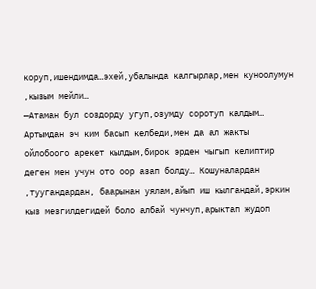коруп,ишендимда…эхей,убалында калгырлар,мен куноолумун ,кызым мейли…
—Атаман бул создорду угуп,озумду соротуп калдым…
Артымдан эч ким басып келбеди,мен да ал жакты ойлобоого арекет кылдым,бирок эрден чыгып келиптир деген мен учун ото оор азап болду… Кошуналардан ,туугандардан, баарынан уялам,айып иш кылгандай,эркин кыз мезгилдегидей боло албай чунчуп,арыктап жудоп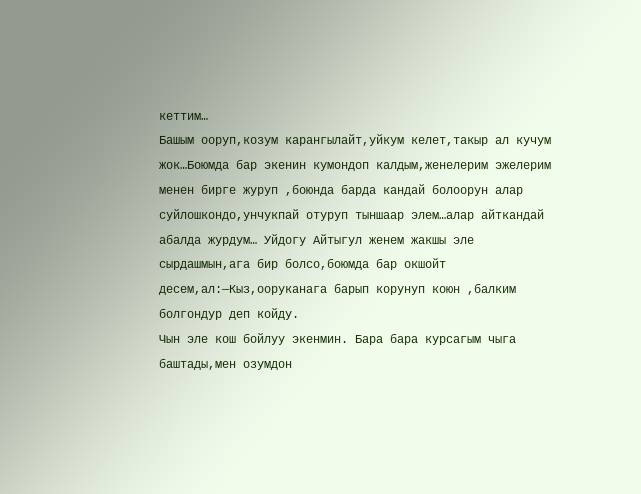кеттим…
Башым ооруп,козум карангылайт,уйкум келет,такыр ал кучум жок…Боюмда бар экенин кумондоп калдым,женелерим эжелерим менен бирге журуп ,боюнда барда кандай болоорун алар суйлошкондо,унчукпай отуруп тыншаар элем…алар айткандай абалда журдум… Уйдогу Айтыгул женем жакшы эле сырдашмын,ага бир болсо,боюмда бар окшойт десем,ал:—Кыз,ооруканага барып корунуп коюн ,балким болгондур деп койду.
Чын эле кош бойлуу экенмин. Бара бара курсагым чыга баштады,мен озумдон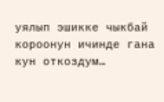уялып эшикке чыкбай короонун ичинде гана кун откоздум…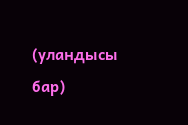(уландысы бар)